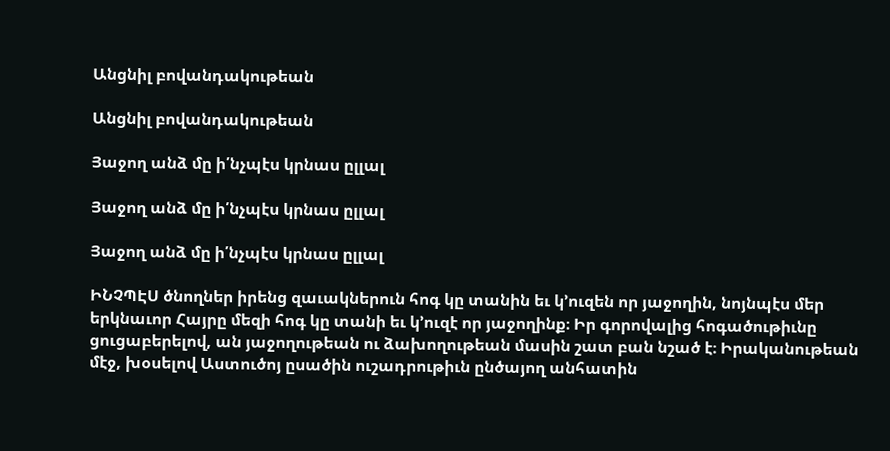Անցնիլ բովանդակութեան

Անցնիլ բովանդակութեան

Յաջող անձ մը ի՛նչպէս կրնաս ըլլալ

Յաջող անձ մը ի՛նչպէս կրնաս ըլլալ

Յաջող անձ մը ի՛նչպէս կրնաս ըլլալ

ԻՆՉՊԷՍ ծնողներ իրենց զաւակներուն հոգ կը տանին եւ կ’ուզեն որ յաջողին, նոյնպէս մեր երկնաւոր Հայրը մեզի հոգ կը տանի եւ կ’ուզէ որ յաջողինք։ Իր գորովալից հոգածութիւնը ցուցաբերելով, ան յաջողութեան ու ձախողութեան մասին շատ բան նշած է։ Իրականութեան մէջ, խօսելով Աստուծոյ ըսածին ուշադրութիւն ընծայող անհատին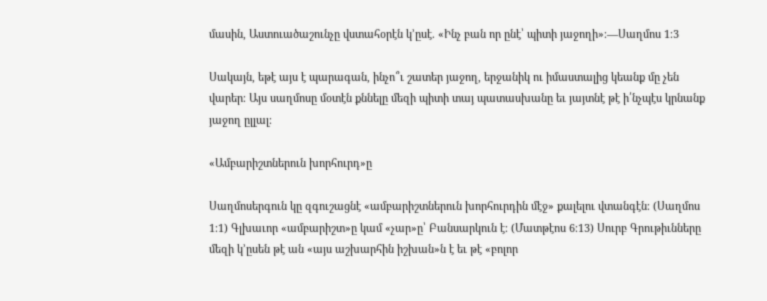մասին, Աստուածաշունչը վստահօրէն կ’ըսէ. «Ինչ բան որ ընէ՝ պիտի յաջողի»։—Սաղմոս 1։3

Սակայն, եթէ այս է պարագան, ինչո՞ւ շատեր յաջող, երջանիկ ու իմաստալից կեանք մը չեն վարեր։ Այս սաղմոսը մօտէն քննելը մեզի պիտի տայ պատասխանը եւ յայտնէ թէ ի՛նչպէս կրնանք յաջող ըլլալ։

«Ամբարիշտներուն խորհուրդ»ը

Սաղմոսերգուն կը զգուշացնէ «ամբարիշտներուն խորհուրդին մէջ» քալելու վտանգէն։ (Սաղմոս 1։1) Գլխաւոր «ամբարիշտ»ը կամ «չար»ը՝ Բանսարկուն է։ (Մատթէոս 6։13) Սուրբ Գրութիւնները մեզի կ’ըսեն թէ ան «այս աշխարհին իշխան»ն է եւ թէ «բոլոր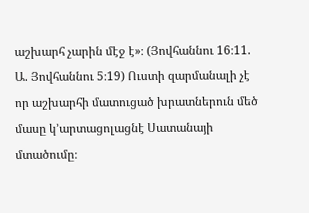աշխարհ չարին մէջ է»։ (Յովհաննու 16։11. Ա. Յովհաննու 5։19) Ուստի զարմանալի չէ որ աշխարհի մատուցած խրատներուն մեծ մասը կ’արտացոլացնէ Սատանայի մտածումը։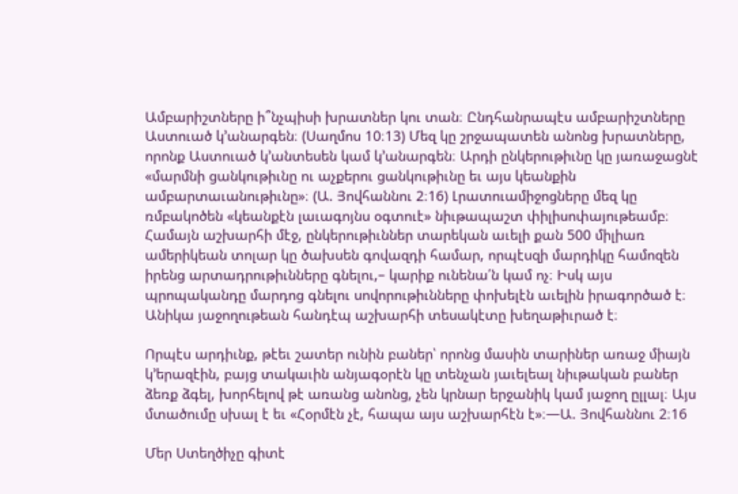Ամբարիշտները ի՞նչպիսի խրատներ կու տան։ Ընդհանրապէս ամբարիշտները Աստուած կ’անարգեն։ (Սաղմոս 10։13) Մեզ կը շրջապատեն անոնց խրատները, որոնք Աստուած կ’անտեսեն կամ կ’անարգեն։ Արդի ընկերութիւնը կը յառաջացնէ «մարմնի ցանկութիւնը ու աչքերու ցանկութիւնը եւ այս կեանքին ամբարտաւանութիւնը»։ (Ա. Յովհաննու 2։16) Լրատուամիջոցները մեզ կը ռմբակոծեն «կեանքէն լաւագոյնս օգտուէ» նիւթապաշտ փիլիսոփայութեամբ։ Համայն աշխարհի մէջ, ընկերութիւններ տարեկան աւելի քան 500 միլիառ ամերիկեան տոլար կը ծախսեն գովազդի համար, որպէսզի մարդիկը համոզեն իրենց արտադրութիւնները գնելու,– կարիք ունենա՛ն կամ ոչ։ Իսկ այս պրոպականդը մարդոց գնելու սովորութիւնները փոխելէն աւելին իրագործած է։ Անիկա յաջողութեան հանդէպ աշխարհի տեսակէտը խեղաթիւրած է։

Որպէս արդիւնք, թէեւ շատեր ունին բաներ՝ որոնց մասին տարիներ առաջ միայն կ’երազէին, բայց տակաւին անյագօրէն կը տենչան յաւելեալ նիւթական բաներ ձեռք ձգել, խորհելով թէ առանց անոնց, չեն կրնար երջանիկ կամ յաջող ըլլալ։ Այս մտածումը սխալ է եւ «Հօրմէն չէ, հապա այս աշխարհէն է»։—Ա. Յովհաննու 2։16

Մեր Ստեղծիչը գիտէ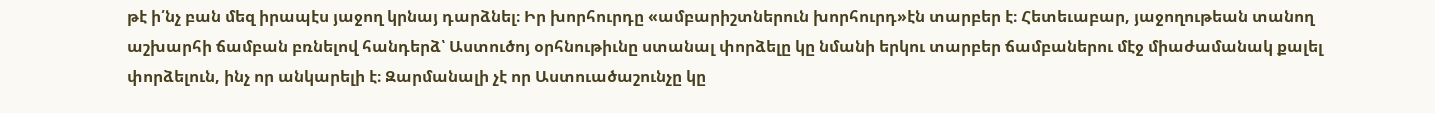թէ ի՛նչ բան մեզ իրապէս յաջող կրնայ դարձնել։ Իր խորհուրդը «ամբարիշտներուն խորհուրդ»էն տարբեր է։ Հետեւաբար, յաջողութեան տանող աշխարհի ճամբան բռնելով հանդերձ՝ Աստուծոյ օրհնութիւնը ստանալ փորձելը կը նմանի երկու տարբեր ճամբաներու մէջ միաժամանակ քալել փորձելուն, ինչ որ անկարելի է։ Զարմանալի չէ որ Աստուածաշունչը կը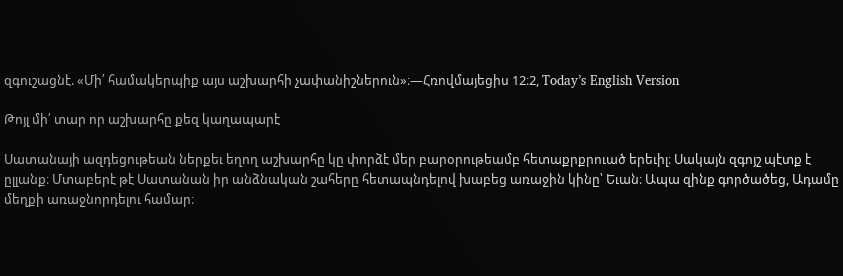զգուշացնէ. «Մի՛ համակերպիք այս աշխարհի չափանիշներուն»։—Հռովմայեցիս 12։2, Today’s English Version

Թոյլ մի՛ տար որ աշխարհը քեզ կաղապարէ

Սատանայի ազդեցութեան ներքեւ եղող աշխարհը կը փորձէ մեր բարօրութեամբ հետաքրքրուած երեւիլ։ Սակայն զգոյշ պէտք է ըլլանք։ Մտաբերէ թէ Սատանան իր անձնական շահերը հետապնդելով խաբեց առաջին կինը՝ Եւան։ Ապա զինք գործածեց, Ադամը մեղքի առաջնորդելու համար։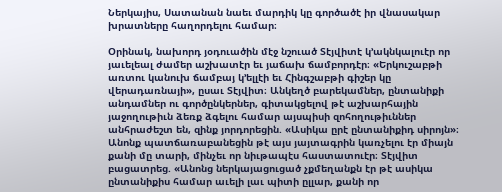Ներկայիս, Սատանան նաեւ մարդիկ կը գործածէ իր վնասակար խրատները հաղորդելու համար։

Օրինակ, նախորդ յօդուածին մէջ նշուած Տէյվիտէ կ’ակնկալուէր որ յաւելեալ ժամեր աշխատէր եւ յաճախ ճամբորդէր։ «Երկուշաբթի առտու կանուխ ճամբայ կ’ելլէի եւ Հինգշաբթի գիշեր կը վերադառնայի», ըսաւ Տէյվիտ։ Անկեղծ բարեկամներ, ընտանիքի անդամներ ու գործընկերներ, գիտակցելով թէ աշխարհային յաջողութիւն ձեռք ձգելու համար այսպիսի զոհողութիւններ անհրաժեշտ են, զինք յորդորեցին. «Ասիկա ըրէ ընտանիքիդ սիրոյն»։ Անոնք պատճառաբանեցին թէ այս յայտագրին կառչելու էր միայն քանի մը տարի, մինչեւ որ նիւթապէս հաստատուէր։ Տէյվիտ բացատրեց. «Անոնց ներկայացուցած չքմեղանքն էր թէ ասիկա ընտանիքիս համար աւելի լաւ պիտի ըլլար, քանի որ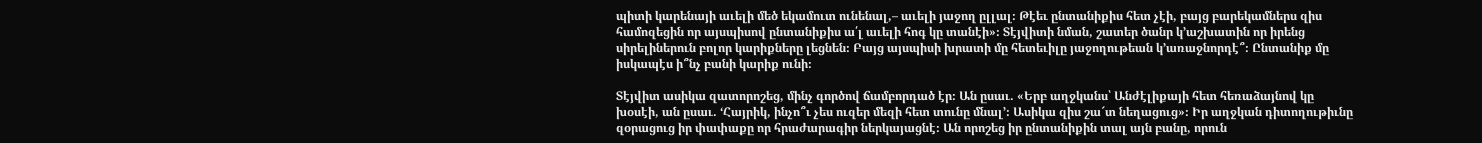պիտի կարենայի աւելի մեծ եկամուտ ունենալ,– աւելի յաջող ըլլալ։ Թէեւ ընտանիքիս հետ չէի, բայց բարեկամներս զիս համոզեցին որ այսպիսով ընտանիքիս ա՛լ աւելի հոգ կը տանէի»։ Տէյվիտի նման, շատեր ծանր կ’աշխատին որ իրենց սիրելիներուն բոլոր կարիքները լեցնեն։ Բայց այսպիսի խրատի մը հետեւիլը յաջողութեան կ’առաջնորդէ՞։ Ընտանիք մը իսկապէս ի՞նչ բանի կարիք ունի։

Տէյվիտ ասիկա զատորոշեց, մինչ գործով ճամբորդած էր։ Ան ըսաւ. «Երբ աղջկանս՝ Անժէլիքայի հետ հեռաձայնով կը խօսէի, ան ըսաւ. ‘Հայրիկ, ինչո՞ւ չես ուզեր մեզի հետ տունը մնալ’։ Ասիկա զիս շա՜տ նեղացուց»։ Իր աղջկան դիտողութիւնը զօրացուց իր փափաքը որ հրաժարագիր ներկայացնէ։ Ան որոշեց իր ընտանիքին տալ այն բանը, որուն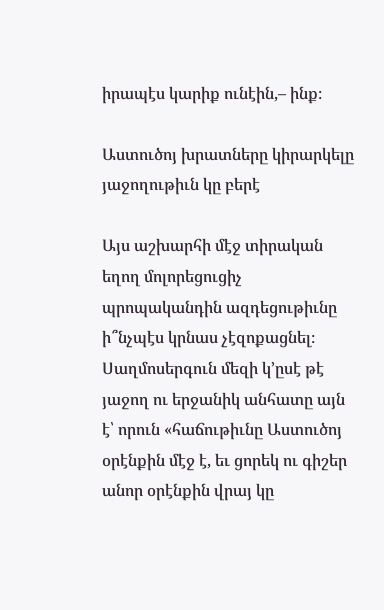իրապէս կարիք ունէին,– ինք։

Աստուծոյ խրատները կիրարկելը յաջողութիւն կը բերէ

Այս աշխարհի մէջ տիրական եղող մոլորեցուցիչ պրոպականդին ազդեցութիւնը ի՞նչպէս կրնաս չէզոքացնել։ Սաղմոսերգուն մեզի կ’ըսէ թէ յաջող ու երջանիկ անհատը այն է՝ որուն «հաճութիւնը Աստուծոյ օրէնքին մէջ է, եւ ցորեկ ու գիշեր անոր օրէնքին վրայ կը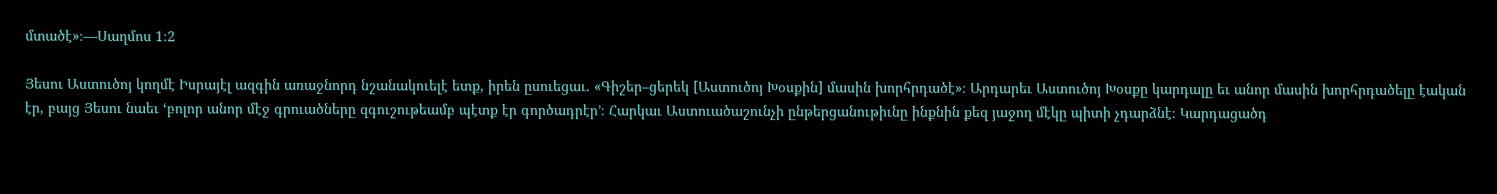մտածէ»։—Սաղմոս 1։2

Յեսու Աստուծոյ կողմէ Իսրայէլ ազգին առաջնորդ նշանակուելէ ետք, իրեն ըսուեցաւ. «Գիշեր–ցերեկ [Աստուծոյ Խօսքին] մասին խորհրդածէ»։ Արդարեւ Աստուծոյ Խօսքը կարդալը եւ անոր մասին խորհրդածելը էական էր, բայց Յեսու նաեւ ‘բոլոր անոր մէջ գրուածները զգուշութեամբ պէտք էր գործադրէր’։ Հարկաւ Աստուածաշունչի ընթերցանութիւնը ինքնին քեզ յաջող մէկը պիտի չդարձնէ։ Կարդացածդ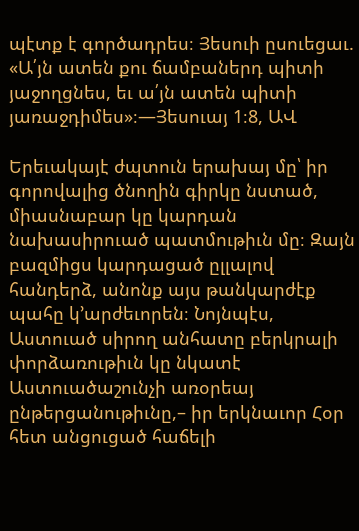պէտք է գործադրես։ Յեսուի ըսուեցաւ. «Ա՛յն ատեն քու ճամբաներդ պիտի յաջողցնես, եւ ա՛յն ատեն պիտի յառաջդիմես»։—Յեսուայ 1։8, ԱՎ

Երեւակայէ ժպտուն երախայ մը՝ իր գորովալից ծնողին գիրկը նստած, միասնաբար կը կարդան նախասիրուած պատմութիւն մը։ Զայն բազմիցս կարդացած ըլլալով հանդերձ, անոնք այս թանկարժէք պահը կ’արժեւորեն։ Նոյնպէս, Աստուած սիրող անհատը բերկրալի փորձառութիւն կը նկատէ Աստուածաշունչի առօրեայ ընթերցանութիւնը,– իր երկնաւոր Հօր հետ անցուցած հաճելի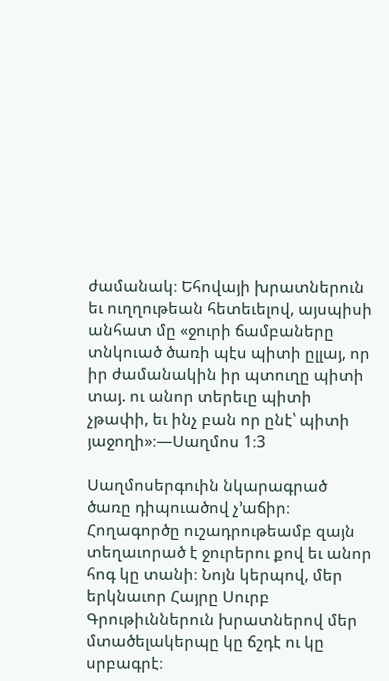ժամանակ։ Եհովայի խրատներուն եւ ուղղութեան հետեւելով, այսպիսի անհատ մը «ջուրի ճամբաները տնկուած ծառի պէս պիտի ըլլայ, որ իր ժամանակին իր պտուղը պիտի տայ. ու անոր տերեւը պիտի չթափի, եւ ինչ բան որ ընէ՝ պիտի յաջողի»։—Սաղմոս 1։3

Սաղմոսերգուին նկարագրած ծառը դիպուածով չ’աճիր։ Հողագործը ուշադրութեամբ զայն տեղաւորած է ջուրերու քով եւ անոր հոգ կը տանի։ Նոյն կերպով, մեր երկնաւոր Հայրը Սուրբ Գրութիւններուն խրատներով մեր մտածելակերպը կը ճշդէ ու կը սրբագրէ։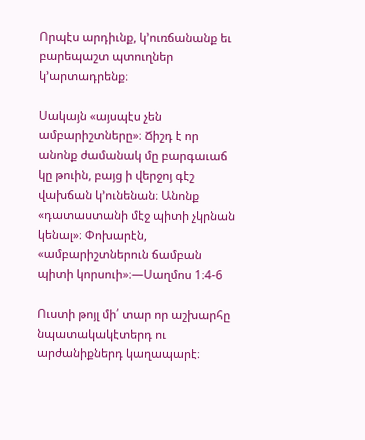Որպէս արդիւնք, կ’ուռճանանք եւ բարեպաշտ պտուղներ կ’արտադրենք։

Սակայն «այսպէս չեն ամբարիշտները»։ Ճիշդ է որ անոնք ժամանակ մը բարգաւաճ կը թուին, բայց ի վերջոյ գէշ վախճան կ’ունենան։ Անոնք «դատաստանի մէջ պիտի չկրնան կենալ»։ Փոխարէն, «ամբարիշտներուն ճամբան պիտի կորսուի»։—Սաղմոս 1։4-6

Ուստի թոյլ մի՛ տար որ աշխարհը նպատակակէտերդ ու արժանիքներդ կաղապարէ։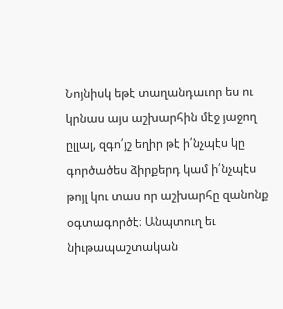Նոյնիսկ եթէ տաղանդաւոր ես ու կրնաս այս աշխարհին մէջ յաջող ըլլալ, զգո՛յշ եղիր թէ ի՛նչպէս կը գործածես ձիրքերդ կամ ի՛նչպէս թոյլ կու տաս որ աշխարհը զանոնք օգտագործէ։ Անպտուղ եւ նիւթապաշտական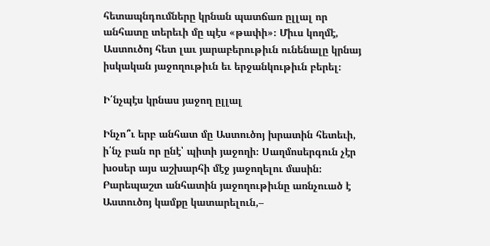հետապնդումները կրնան պատճառ ըլլալ որ անհատը տերեւի մը պէս «թափի»։ Միւս կողմէ, Աստուծոյ հետ լաւ յարաբերութիւն ունենալը կրնայ իսկական յաջողութիւն եւ երջանկութիւն բերել։

Ի՛նչպէս կրնաս յաջող ըլլալ

Ինչո՞ւ երբ անհատ մը Աստուծոյ խրատին հետեւի, ի՛նչ բան որ ընէ՝ պիտի յաջողի։ Սաղմոսերգուն չէր խօսեր այս աշխարհի մէջ յաջողելու մասին։ Բարեպաշտ անհատին յաջողութիւնը առնչուած է Աստուծոյ կամքը կատարելուն,–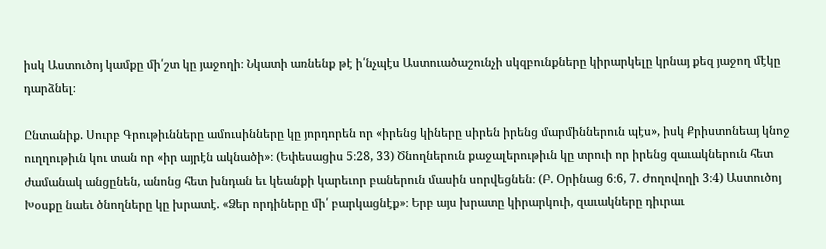իսկ Աստուծոյ կամքը մի՛շտ կը յաջողի։ Նկատի առնենք թէ ի՛նչպէս Աստուածաշունչի սկզբունքները կիրարկելը կրնայ քեզ յաջող մէկը դարձնել։

Ընտանիք. Սուրբ Գրութիւնները ամուսինները կը յորդորեն որ «իրենց կիները սիրեն իրենց մարմիններուն պէս», իսկ Քրիստոնեայ կնոջ ուղղութիւն կու տան որ «իր այրէն ակնածի»։ (Եփեսացիս 5։28, 33) Ծնողներուն քաջալերութիւն կը տրուի որ իրենց զաւակներուն հետ ժամանակ անցընեն, անոնց հետ խնդան եւ կեանքի կարեւոր բաներուն մասին սորվեցնեն։ (Բ. Օրինաց 6։6, 7. Ժողովողի 3։4) Աստուծոյ Խօսքը նաեւ ծնողները կը խրատէ. «Ձեր որդիները մի՛ բարկացնէք»։ Երբ այս խրատը կիրարկուի, զաւակները դիւրաւ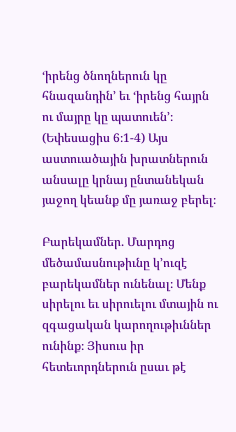‘իրենց ծնողներուն կը հնազանդին’ եւ ‘իրենց հայրն ու մայրը կը պատուեն’։ (Եփեսացիս 6։1-4) Այս աստուածային խրատներուն անսալը կրնայ ընտանեկան յաջող կեանք մը յառաջ բերել։

Բարեկամներ. Մարդոց մեծամասնութիւնը կ’ուզէ բարեկամներ ունենալ։ Մենք սիրելու եւ սիրուելու մտային ու զգացական կարողութիւններ ունինք։ Յիսուս իր հետեւորդներուն ըսաւ թէ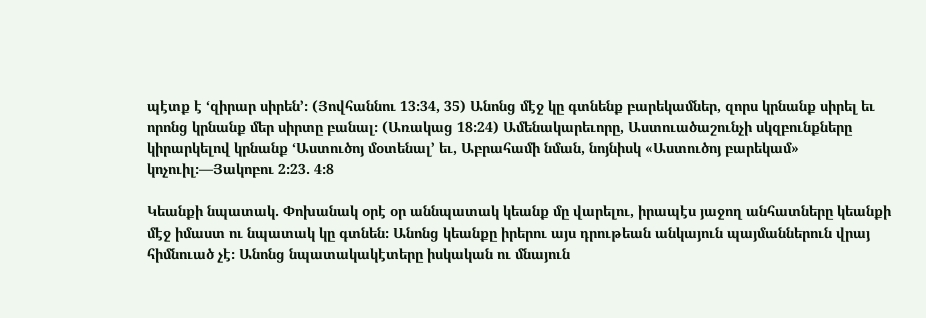պէտք է ‘զիրար սիրեն’։ (Յովհաննու 13։34, 35) Անոնց մէջ կը գտնենք բարեկամներ, զորս կրնանք սիրել եւ որոնց կրնանք մեր սիրտը բանալ։ (Առակաց 18։24) Ամենակարեւորը, Աստուածաշունչի սկզբունքները կիրարկելով կրնանք ‘Աստուծոյ մօտենալ’ եւ, Աբրահամի նման, նոյնիսկ «Աստուծոյ բարեկամ» կոչուիլ։—Յակոբու 2։23. 4։8

Կեանքի նպատակ. Փոխանակ օրէ օր աննպատակ կեանք մը վարելու, իրապէս յաջող անհատները կեանքի մէջ իմաստ ու նպատակ կը գտնեն։ Անոնց կեանքը իրերու այս դրութեան անկայուն պայմաններուն վրայ հիմնուած չէ։ Անոնց նպատակակէտերը իսկական ու մնայուն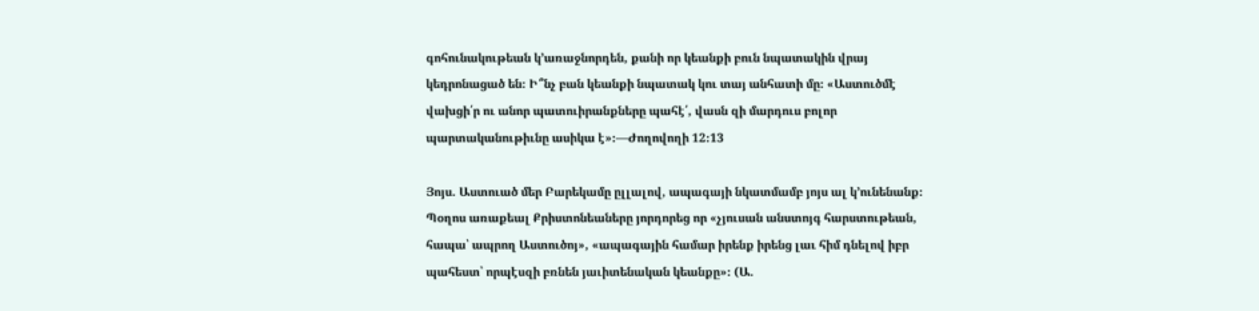գոհունակութեան կ’առաջնորդեն, քանի որ կեանքի բուն նպատակին վրայ կեդրոնացած են։ Ի՞նչ բան կեանքի նպատակ կու տայ անհատի մը։ «Աստուծմէ վախցի՛ր ու անոր պատուիրանքները պահէ՛, վասն զի մարդուս բոլոր պարտականութիւնը ասիկա է»։—Ժողովողի 12։13

Յոյս. Աստուած մեր Բարեկամը ըլլալով, ապագայի նկատմամբ յոյս ալ կ’ունենանք։ Պօղոս առաքեալ Քրիստոնեաները յորդորեց որ «չյուսան անստոյգ հարստութեան, հապա՝ ապրող Աստուծոյ», «ապագային համար իրենք իրենց լաւ հիմ դնելով իբր պահեստ՝ որպէսզի բռնեն յաւիտենական կեանքը»։ (Ա.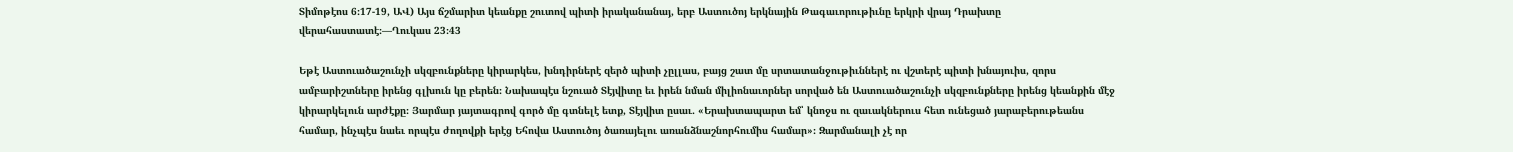Տիմոթէոս 6։17-19, ԱՎ) Այս ճշմարիտ կեանքը շուտով պիտի իրականանայ, երբ Աստուծոյ երկնային Թագաւորութիւնը երկրի վրայ Դրախտը վերահաստատէ։—Ղուկաս 23։43

Եթէ Աստուածաշունչի սկզբունքները կիրարկես, խնդիրներէ զերծ պիտի չըլլաս, բայց շատ մը սրտատանջութիւններէ ու վշտերէ պիտի խնայուիս, զորս ամբարիշտները իրենց գլխուն կը բերեն։ Նախապէս նշուած Տէյվիտը եւ իրեն նման միլիոնաւորներ սորված են Աստուածաշունչի սկզբունքները իրենց կեանքին մէջ կիրարկելուն արժէքը։ Յարմար յայտագրով գործ մը գտնելէ ետք, Տէյվիտ ըսաւ. «Երախտապարտ եմ՝ կնոջս ու զաւակներուս հետ ունեցած յարաբերութեանս համար, ինչպէս նաեւ որպէս ժողովքի երէց Եհովա Աստուծոյ ծառայելու առանձնաշնորհումիս համար»։ Զարմանալի չէ որ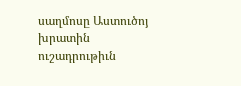սաղմոսը Աստուծոյ խրատին ուշադրութիւն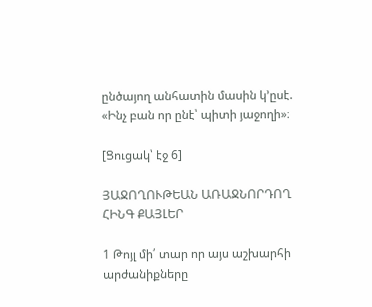ընծայող անհատին մասին կ’ըսէ. «Ինչ բան որ ընէ՝ պիտի յաջողի»։

[Ցուցակ՝ էջ 6]

ՅԱՋՈՂՈՒԹԵԱՆ ԱՌԱՋՆՈՐԴՈՂ ՀԻՆԳ ՔԱՅԼԵՐ

1 Թոյլ մի՛ տար որ այս աշխարհի արժանիքները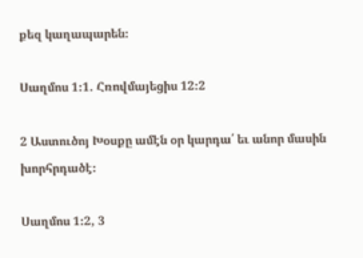քեզ կաղապարեն։

Սաղմոս 1։1. Հռովմայեցիս 12։2

2 Աստուծոյ Խօսքը ամէն օր կարդա՛ եւ անոր մասին խորհրդածէ։

Սաղմոս 1։2, 3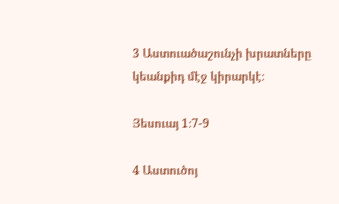3 Աստուածաշունչի խրատները կեանքիդ մէջ կիրարկէ։

Յեսուայ 1։7-9

4 Աստուծոյ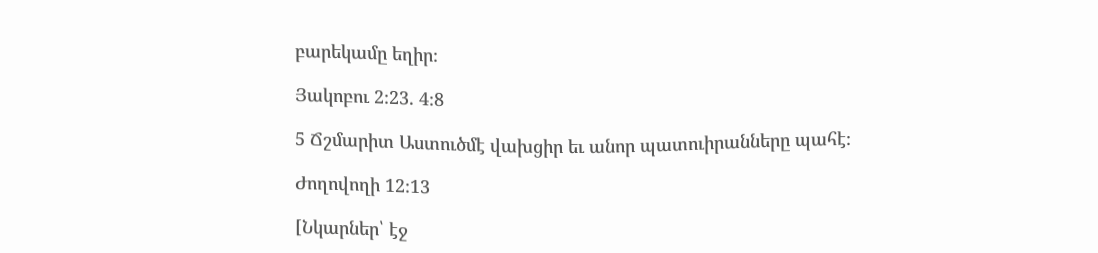բարեկամը եղիր։

Յակոբու 2։23. 4։8

5 Ճշմարիտ Աստուծմէ վախցիր եւ անոր պատուիրանները պահէ։

Ժողովողի 12։13

[Նկարներ՝ էջ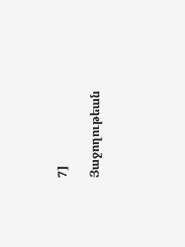7]

Յաջողութեան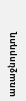առաջնորդող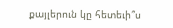քայլերուն կը հետեւի՞ս